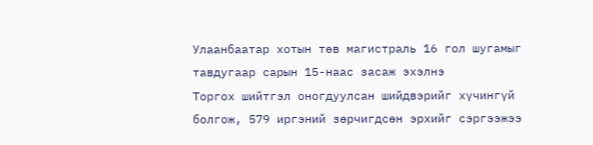Улаанбаатар хотын төв магистраль 16 гол шугамыг тавдугаар сарын 15-наас засаж эхэлнэ
Торгох шийтгэл оногдуулсан шийдвэрийг хүчингүй болгож, 579 иргэний зөрчигдсөн эрхийг сэргээжээ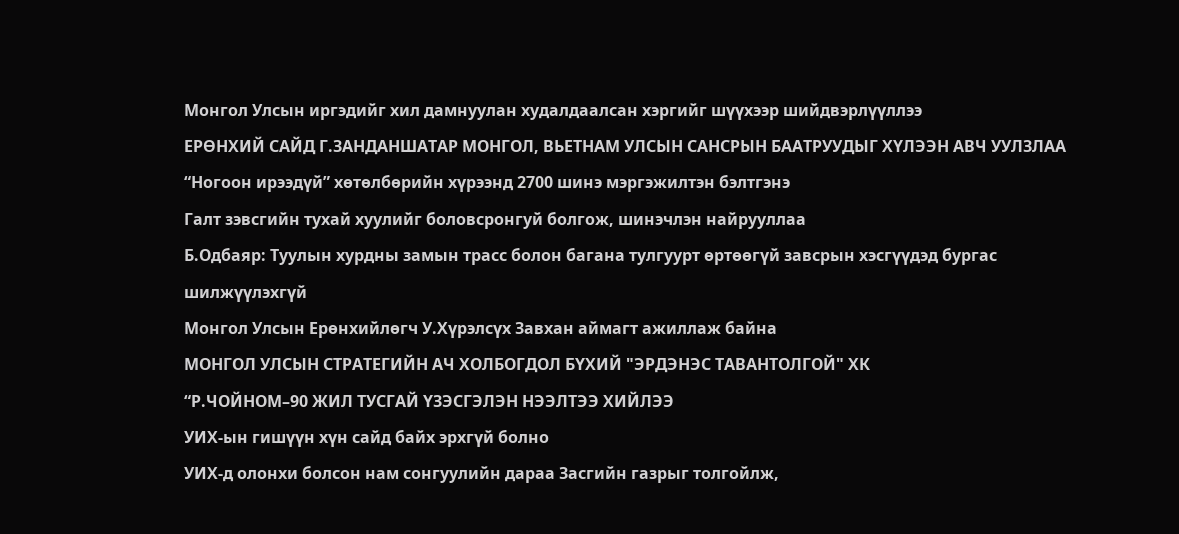Монгол Улсын иргэдийг хил дамнуулан худалдаалсан хэргийг шүүхээр шийдвэрлүүллээ
ЕРӨНХИЙ САЙД Г.ЗАНДАНШАТАР МОНГОЛ, ВЬЕТНАМ УЛСЫН САНСРЫН БААТРУУДЫГ ХҮЛЭЭН АВЧ УУЛЗЛАА
“Ногоон ирээдүй” хөтөлбөрийн хүрээнд 2700 шинэ мэргэжилтэн бэлтгэнэ
Галт зэвсгийн тухай хуулийг боловсронгуй болгож, шинэчлэн найрууллаа
Б.Одбаяр: Туулын хурдны замын трасс болон багана тулгуурт өртөөгүй завсрын хэсгүүдэд бургас шилжүүлэхгүй
Монгол Улсын Ерөнхийлөгч У.Хүрэлсүх Завхан аймагт ажиллаж байна
МОНГОЛ УЛСЫН СТРАТЕГИЙН АЧ ХОЛБОГДОЛ БҮХИЙ "ЭРДЭНЭС ТАВАНТОЛГОЙ" ХК
“Р.ЧОЙНОМ–90 ЖИЛ ТУСГАЙ ҮЗЭСГЭЛЭН НЭЭЛТЭЭ ХИЙЛЭЭ
УИХ-ын гишүүн хүн сайд байх эрхгүй болно
УИХ-д олонхи болсон нам сонгуулийн дараа Засгийн газрыг толгойлж,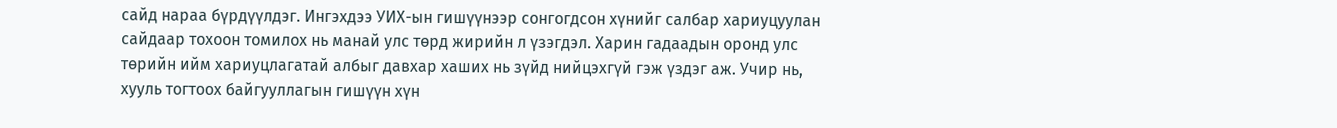сайд нараа бүрдүүлдэг. Ингэхдээ УИХ-ын гишүүнээр сонгогдсон хүнийг салбар хариуцуулан сайдаар тохоон томилох нь манай улс төрд жирийн л үзэгдэл. Харин гадаадын оронд улс төрийн ийм хариуцлагатай албыг давхар хаших нь зүйд нийцэхгүй гэж үздэг аж. Учир нь, хууль тогтоох байгууллагын гишүүн хүн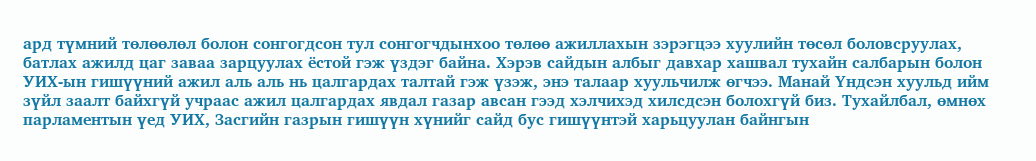ард түмний төлөөлөл болон сонгогдсон тул сонгогчдынхоо төлөө ажиллахын зэрэгцээ хуулийн төсөл боловсруулах, батлах ажилд цаг заваа зарцуулах ёстой гэж үздэг байна. Хэрэв сайдын албыг давхар хашвал тухайн салбарын болон УИХ-ын гишүүний ажил аль аль нь цалгардах талтай гэж үзэж, энэ талаар хуульчилж өгчээ. Манай Үндсэн хуульд ийм зүйл заалт байхгүй учраас ажил цалгардах явдал газар авсан гээд хэлчихэд хилсдсэн болохгүй биз. Тухайлбал, өмнөх парламентын үед УИХ, Засгийн газрын гишүүн хүнийг сайд бус гишүүнтэй харьцуулан байнгын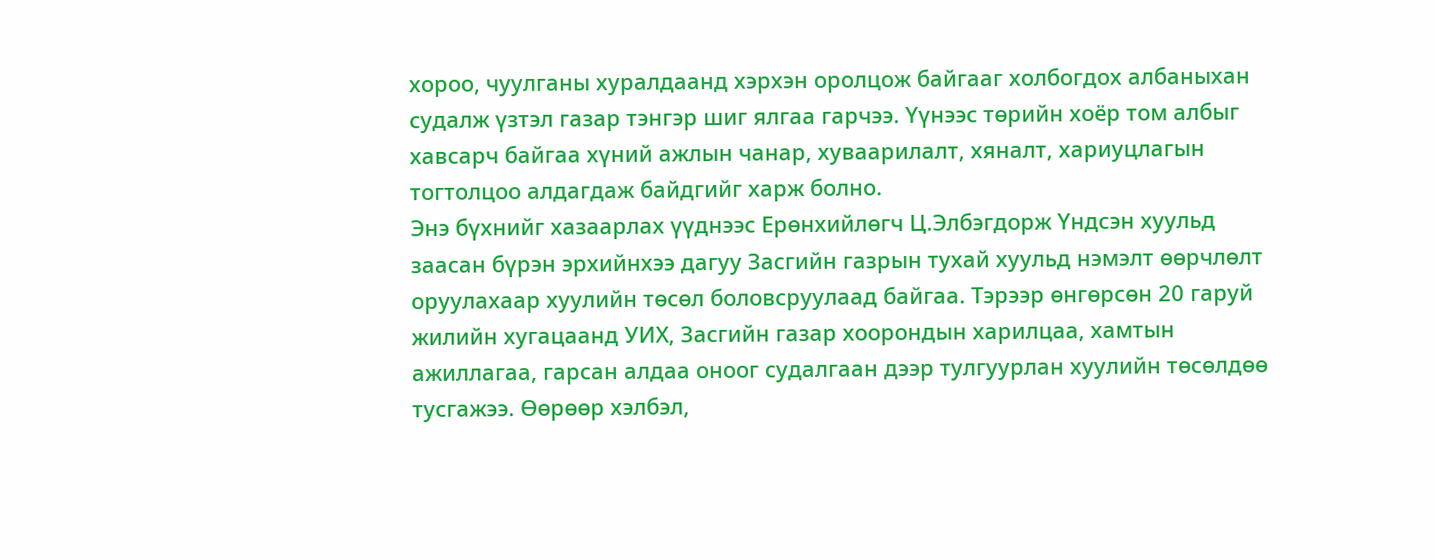хороо, чуулганы хуралдаанд хэрхэн оролцож байгааг холбогдох албаныхан судалж үзтэл газар тэнгэр шиг ялгаа гарчээ. Үүнээс төрийн хоёр том албыг хавсарч байгаа хүний ажлын чанар, хуваарилалт, хяналт, хариуцлагын тогтолцоо алдагдаж байдгийг харж болно.
Энэ бүхнийг хазаарлах үүднээс Ерөнхийлөгч Ц.Элбэгдорж Үндсэн хуульд заасан бүрэн эрхийнхээ дагуу Засгийн газрын тухай хуульд нэмэлт өөрчлөлт оруулахаар хуулийн төсөл боловсруулаад байгаа. Тэрээр өнгөрсөн 20 гаруй жилийн хугацаанд УИХ, Засгийн газар хоорондын харилцаа, хамтын ажиллагаа, гарсан алдаа оноог судалгаан дээр тулгуурлан хуулийн төсөлдөө тусгажээ. Өөрөөр хэлбэл,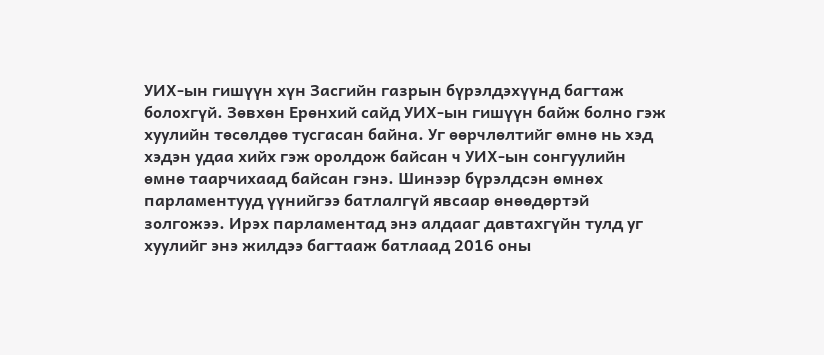УИХ-ын гишүүн хүн Засгийн газрын бүрэлдэхүүнд багтаж болохгүй. Зөвхөн Ерөнхий сайд УИХ-ын гишүүн байж болно гэж хуулийн төсөлдөө тусгасан байна. Уг өөрчлөлтийг өмнө нь хэд хэдэн удаа хийх гэж оролдож байсан ч УИХ-ын сонгуулийн өмнө таарчихаад байсан гэнэ. Шинээр бүрэлдсэн өмнөх парламентууд үүнийгээ батлалгүй явсаар өнөөдөртэй золгожээ. Ирэх парламентад энэ алдааг давтахгүйн тулд уг хуулийг энэ жилдээ багтааж батлаад 2016 оны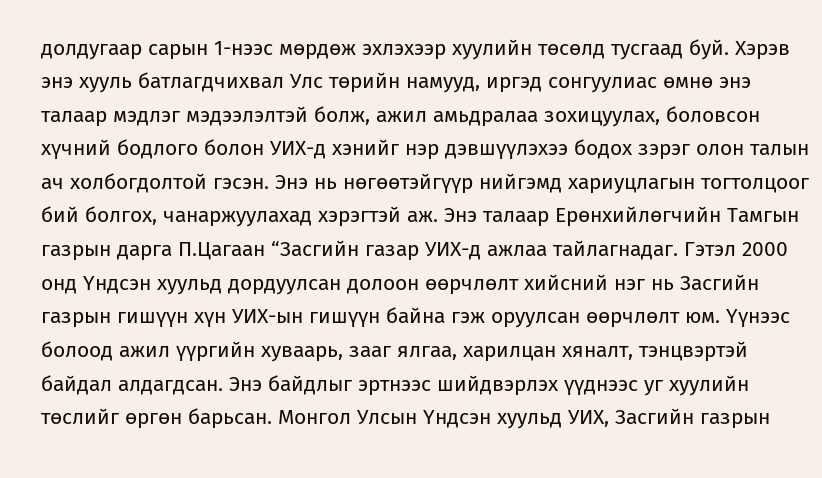долдугаар сарын 1-нээс мөрдөж эхлэхээр хуулийн төсөлд тусгаад буй. Хэрэв энэ хууль батлагдчихвал Улс төрийн намууд, иргэд сонгуулиас өмнө энэ талаар мэдлэг мэдээлэлтэй болж, ажил амьдралаа зохицуулах, боловсон хүчний бодлого болон УИХ-д хэнийг нэр дэвшүүлэхээ бодох зэрэг олон талын ач холбогдолтой гэсэн. Энэ нь нөгөөтэйгүүр нийгэмд хариуцлагын тогтолцоог бий болгох, чанаржуулахад хэрэгтэй аж. Энэ талаар Ерөнхийлөгчийн Тамгын газрын дарга П.Цагаан “Засгийн газар УИХ-д ажлаа тайлагнадаг. Гэтэл 2000 онд Үндсэн хуульд дордуулсан долоон өөрчлөлт хийсний нэг нь Засгийн газрын гишүүн хүн УИХ-ын гишүүн байна гэж оруулсан өөрчлөлт юм. Үүнээс болоод ажил үүргийн хуваарь, зааг ялгаа, харилцан хяналт, тэнцвэртэй байдал алдагдсан. Энэ байдлыг эртнээс шийдвэрлэх үүднээс уг хуулийн төслийг өргөн барьсан. Монгол Улсын Үндсэн хуульд УИХ, Засгийн газрын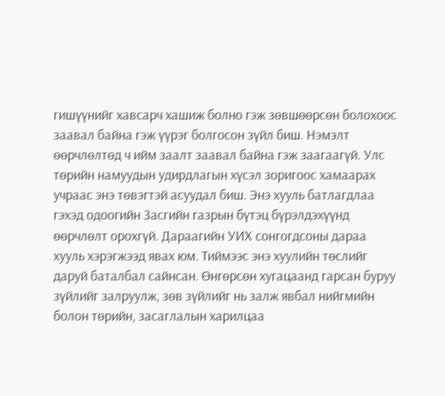гишүүнийг хавсарч хашиж болно гэж зөвшөөрсөн болохоос заавал байна гэж үүрэг болгосон зүйл биш. Нэмэлт өөрчлөлтөд ч ийм заалт заавал байна гэж заагаагүй. Улс төрийн намуудын удирдлагын хүсэл зоригоос хамаарах учраас энэ төвэгтэй асуудал биш. Энэ хууль батлагдлаа гэхэд одоогийн Засгийн газрын бүтэц бүрэлдэхүүнд өөрчлөлт орохгүй. Дараагийн УИХ сонгогдсоны дараа хууль хэрэгжээд явах юм. Тиймээс энэ хуулийн төслийг даруй баталбал сайнсан. Өнгөрсөн хугацаанд гарсан буруу зүйлийг залруулж, зөв зүйлийг нь залж явбал нийгмийн болон төрийн, засаглалын харилцаа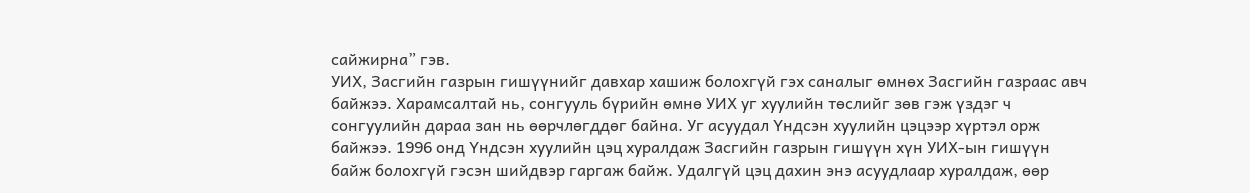сайжирна” гэв.
УИХ, Засгийн газрын гишүүнийг давхар хашиж болохгүй гэх саналыг өмнөх Засгийн газраас авч байжээ. Харамсалтай нь, сонгууль бүрийн өмнө УИХ уг хуулийн төслийг зөв гэж үздэг ч сонгуулийн дараа зан нь өөрчлөгддөг байна. Уг асуудал Үндсэн хуулийн цэцээр хүртэл орж байжээ. 1996 онд Үндсэн хуулийн цэц хуралдаж Засгийн газрын гишүүн хүн УИХ-ын гишүүн байж болохгүй гэсэн шийдвэр гаргаж байж. Удалгүй цэц дахин энэ асуудлаар хуралдаж, өөр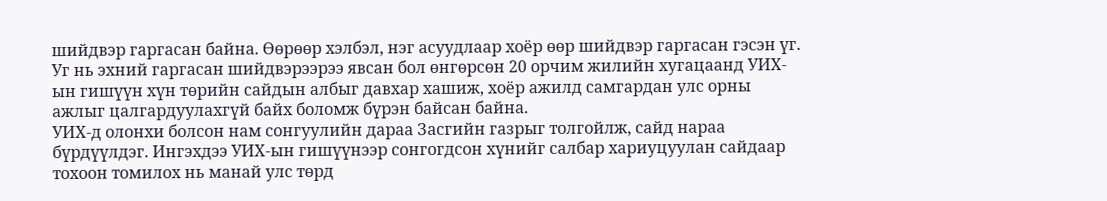шийдвэр гаргасан байна. Өөрөөр хэлбэл, нэг асуудлаар хоёр өөр шийдвэр гаргасан гэсэн үг. Уг нь эхний гаргасан шийдвэрээрээ явсан бол өнгөрсөн 20 орчим жилийн хугацаанд УИХ-ын гишүүн хүн төрийн сайдын албыг давхар хашиж, хоёр ажилд самгардан улс орны ажлыг цалгардуулахгүй байх боломж бүрэн байсан байна.
УИХ-д олонхи болсон нам сонгуулийн дараа Засгийн газрыг толгойлж, сайд нараа бүрдүүлдэг. Ингэхдээ УИХ-ын гишүүнээр сонгогдсон хүнийг салбар хариуцуулан сайдаар тохоон томилох нь манай улс төрд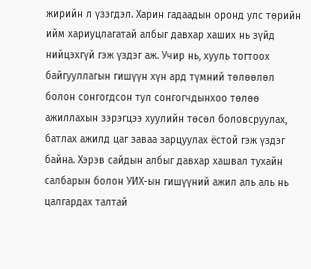жирийн л үзэгдэл. Харин гадаадын оронд улс төрийн ийм хариуцлагатай албыг давхар хаших нь зүйд нийцэхгүй гэж үздэг аж. Учир нь, хууль тогтоох байгууллагын гишүүн хүн ард түмний төлөөлөл болон сонгогдсон тул сонгогчдынхоо төлөө ажиллахын зэрэгцээ хуулийн төсөл боловсруулах, батлах ажилд цаг заваа зарцуулах ёстой гэж үздэг байна. Хэрэв сайдын албыг давхар хашвал тухайн салбарын болон УИХ-ын гишүүний ажил аль аль нь цалгардах талтай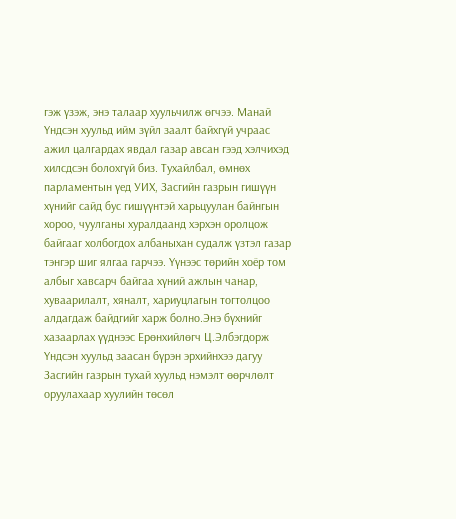гэж үзэж, энэ талаар хуульчилж өгчээ. Манай Үндсэн хуульд ийм зүйл заалт байхгүй учраас ажил цалгардах явдал газар авсан гээд хэлчихэд хилсдсэн болохгүй биз. Тухайлбал, өмнөх парламентын үед УИХ, Засгийн газрын гишүүн хүнийг сайд бус гишүүнтэй харьцуулан байнгын хороо, чуулганы хуралдаанд хэрхэн оролцож байгааг холбогдох албаныхан судалж үзтэл газар тэнгэр шиг ялгаа гарчээ. Үүнээс төрийн хоёр том албыг хавсарч байгаа хүний ажлын чанар, хуваарилалт, хяналт, хариуцлагын тогтолцоо алдагдаж байдгийг харж болно.Энэ бүхнийг хазаарлах үүднээс Ерөнхийлөгч Ц.Элбэгдорж Үндсэн хуульд заасан бүрэн эрхийнхээ дагуу Засгийн газрын тухай хуульд нэмэлт өөрчлөлт оруулахаар хуулийн төсөл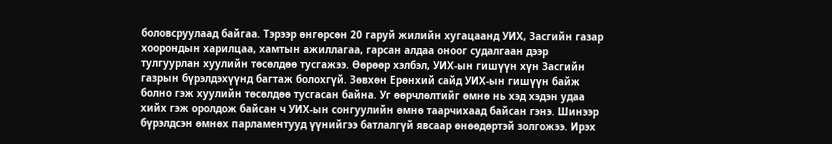боловсруулаад байгаа. Тэрээр өнгөрсөн 20 гаруй жилийн хугацаанд УИХ, Засгийн газар хоорондын харилцаа, хамтын ажиллагаа, гарсан алдаа оноог судалгаан дээр тулгуурлан хуулийн төсөлдөө тусгажээ. Өөрөөр хэлбэл, УИХ-ын гишүүн хүн Засгийн газрын бүрэлдэхүүнд багтаж болохгүй. Зөвхөн Ерөнхий сайд УИХ-ын гишүүн байж болно гэж хуулийн төсөлдөө тусгасан байна. Уг өөрчлөлтийг өмнө нь хэд хэдэн удаа хийх гэж оролдож байсан ч УИХ-ын сонгуулийн өмнө таарчихаад байсан гэнэ. Шинээр бүрэлдсэн өмнөх парламентууд үүнийгээ батлалгүй явсаар өнөөдөртэй золгожээ. Ирэх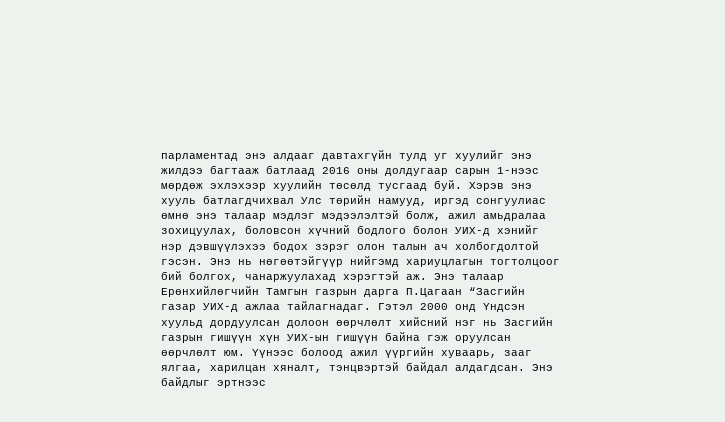парламентад энэ алдааг давтахгүйн тулд уг хуулийг энэ жилдээ багтааж батлаад 2016 оны долдугаар сарын 1-нээс мөрдөж эхлэхээр хуулийн төсөлд тусгаад буй. Хэрэв энэ хууль батлагдчихвал Улс төрийн намууд, иргэд сонгуулиас өмнө энэ талаар мэдлэг мэдээлэлтэй болж, ажил амьдралаа зохицуулах, боловсон хүчний бодлого болон УИХ-д хэнийг нэр дэвшүүлэхээ бодох зэрэг олон талын ач холбогдолтой гэсэн. Энэ нь нөгөөтэйгүүр нийгэмд хариуцлагын тогтолцоог бий болгох, чанаржуулахад хэрэгтэй аж. Энэ талаар Ерөнхийлөгчийн Тамгын газрын дарга П.Цагаан “Засгийн газар УИХ-д ажлаа тайлагнадаг. Гэтэл 2000 онд Үндсэн хуульд дордуулсан долоон өөрчлөлт хийсний нэг нь Засгийн газрын гишүүн хүн УИХ-ын гишүүн байна гэж оруулсан өөрчлөлт юм. Үүнээс болоод ажил үүргийн хуваарь, зааг ялгаа, харилцан хяналт, тэнцвэртэй байдал алдагдсан. Энэ байдлыг эртнээс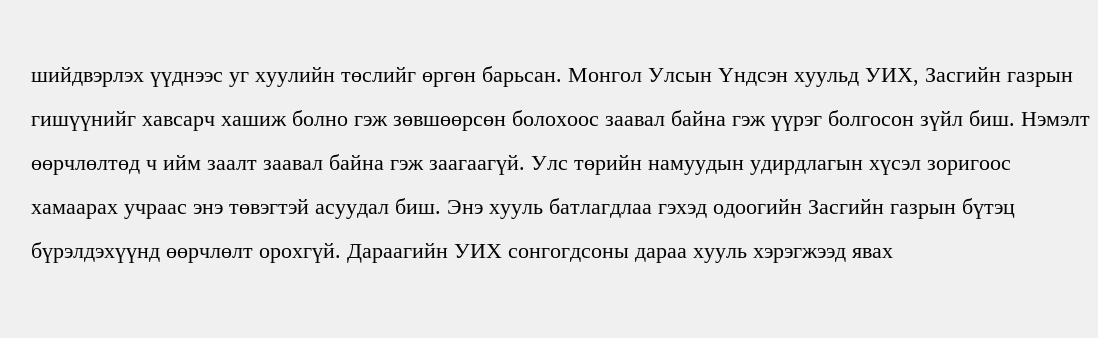шийдвэрлэх үүднээс уг хуулийн төслийг өргөн барьсан. Монгол Улсын Үндсэн хуульд УИХ, Засгийн газрын гишүүнийг хавсарч хашиж болно гэж зөвшөөрсөн болохоос заавал байна гэж үүрэг болгосон зүйл биш. Нэмэлт өөрчлөлтөд ч ийм заалт заавал байна гэж заагаагүй. Улс төрийн намуудын удирдлагын хүсэл зоригоос хамаарах учраас энэ төвэгтэй асуудал биш. Энэ хууль батлагдлаа гэхэд одоогийн Засгийн газрын бүтэц бүрэлдэхүүнд өөрчлөлт орохгүй. Дараагийн УИХ сонгогдсоны дараа хууль хэрэгжээд явах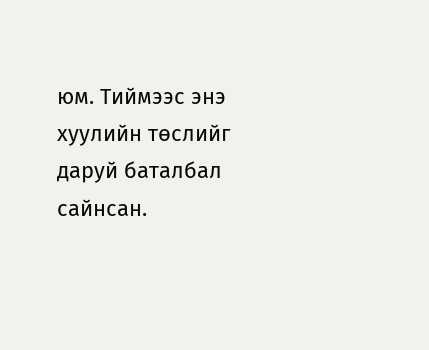юм. Тиймээс энэ хуулийн төслийг даруй баталбал сайнсан.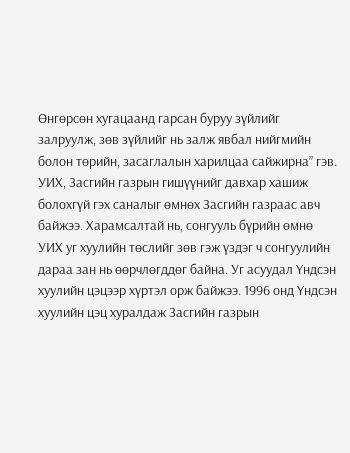Өнгөрсөн хугацаанд гарсан буруу зүйлийг залруулж, зөв зүйлийг нь залж явбал нийгмийн болон төрийн, засаглалын харилцаа сайжирна” гэв.
УИХ, Засгийн газрын гишүүнийг давхар хашиж болохгүй гэх саналыг өмнөх Засгийн газраас авч байжээ. Харамсалтай нь, сонгууль бүрийн өмнө УИХ уг хуулийн төслийг зөв гэж үздэг ч сонгуулийн дараа зан нь өөрчлөгддөг байна. Уг асуудал Үндсэн хуулийн цэцээр хүртэл орж байжээ. 1996 онд Үндсэн хуулийн цэц хуралдаж Засгийн газрын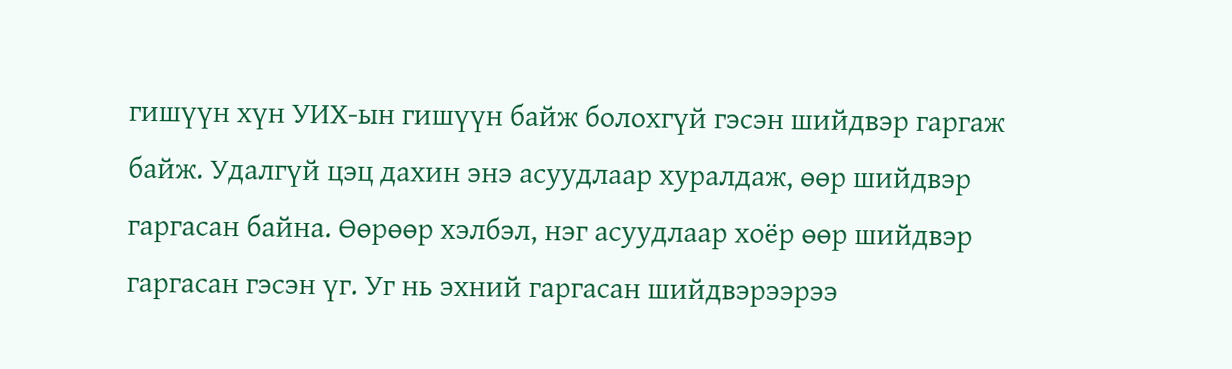гишүүн хүн УИХ-ын гишүүн байж болохгүй гэсэн шийдвэр гаргаж байж. Удалгүй цэц дахин энэ асуудлаар хуралдаж, өөр шийдвэр гаргасан байна. Өөрөөр хэлбэл, нэг асуудлаар хоёр өөр шийдвэр гаргасан гэсэн үг. Уг нь эхний гаргасан шийдвэрээрээ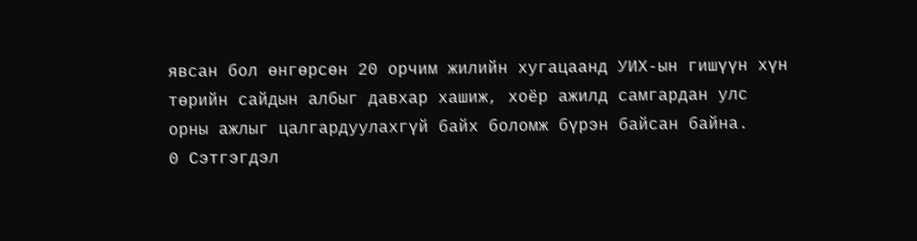явсан бол өнгөрсөн 20 орчим жилийн хугацаанд УИХ-ын гишүүн хүн төрийн сайдын албыг давхар хашиж, хоёр ажилд самгардан улс орны ажлыг цалгардуулахгүй байх боломж бүрэн байсан байна.
0 Сэтгэгдэл